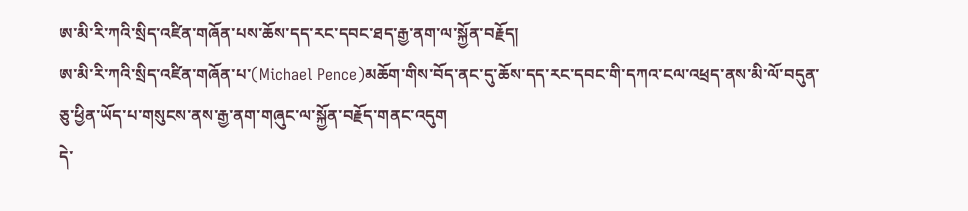ཨ་མི་རི་ཀའི་སྲིད་འཛིན་གཞོན་པས་ཆོས་དད་རང་དབང་ཐད་རྒྱ་ནག་ལ་སྐྱོན་བརྗོད།
ཨ་མི་རི་ཀའི་སྲིད་འཛིན་གཞོན་པ་(Michael Pence)མཆོག་གིས་བོད་ནང་དུ་ཆོས་དད་རང་དབང་གི་དཀའ་ངལ་འཕྲད་ནས་མི་ལོ་བདུན་ཅུ་ཕྱིན་ཡོད་པ་གསུངས་ནས་རྒྱ་ནག་གཞུང་ལ་སྐྱོན་བརྗོད་གནང་འདུག
དེ་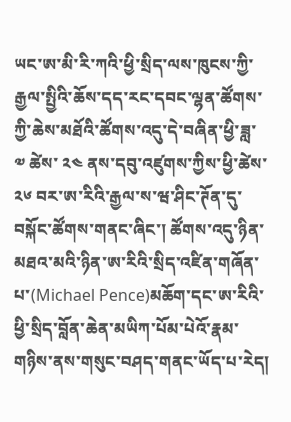ཡང་ཨ་མི་རི་ཀའི་ཕྱི་སྲིད་ལས་ཁུངས་ཀྱི་རྒྱལ་སྤྱིའི་ཆོས་དད་རང་དབང་ལྷན་ཚོགས་ཀྱི་ཆེས་མཐོའི་ཚོགས་འདུ་དེ་བཞིན་ཕྱི་ཟླ་ ༧ ཚེས་ ༢༤ ནས་དབུ་འཛུགས་ཀྱིས་ཕྱི་ཚེས་ ༢༦ བར་ཨ་རིའི་རྒྱལ་ས་ཝ་ཤིང་ཊོན་དུ་བསྐོང་ཚོགས་གནང་ཞིང་། ཚོགས་འདུ་ཉིན་མཐའ་མའི་ཉིན་ཨ་རིའི་སྲིད་འཛིན་གཞོན་པ་(Michael Pence)མཆོག་དང་ཨ་རིའི་ཕྱི་སྲིད་བློན་ཆེན་མཡིཀ་པོམ་པེའོ་རྣམ་གཉིས་ནས་གསུང་བཤད་གནང་ཡོད་པ་རེད།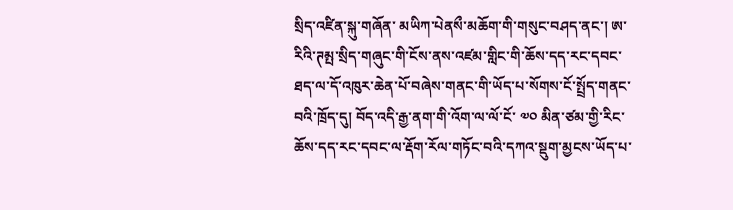སྲིད་འཛིན་སྐུ་གཞོན་ མཡིཀ་པེནསྀ་མཆོག་གི་གསུང་བཤད་ནང་། ཨ་རིའི་ཊམྤ་སྲིད་གཞུང་གི་ངོས་ནས་འཛམ་གླིང་གི་ཆོས་དད་རང་དབང་ཐད་ལ་དོ་འཁུར་ཆེན་པོ་བཞེས་གནང་གི་ཡོད་པ་སོགས་ངོ་སྤྲོད་གནང་བའི་ཁྲོད་དུ། བོད་འདི་རྒྱ་ནག་གི་འོག་ལ་ལོ་ངོ་ ༧༠ མིན་ཙམ་གྱི་རིང་ཆོས་དད་རང་དབང་ལ་རྡོག་རོལ་གཏོང་བའི་དཀའ་སྡུག་མྱངས་ཡོད་པ་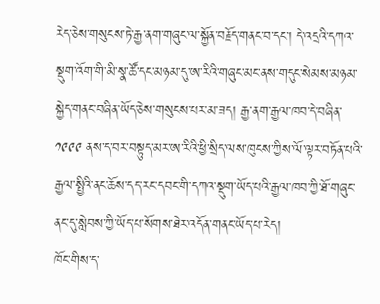རེད་ཅེས་གསུངས་ཏེ་རྒྱ་ནག་གཞུང་ལ་སྐྱོན་བརྗོད་གནང་བ་དང་། དེ་འདྲའི་དཀའ་སྡུག་འོག་གི་མི་སྣ་ཚོ་དང་མཉམ་དུ་ཨ་རིའི་གཞུང་མང་ནས་གདུང་སེམས་མཉམ་སྐྱེད་གནང་བཞིན་ཡོད་ཅེས་གསུངས་པར་མ་ཟད། རྒྱ་ནག་རྒྱལ་ཁབ་དེ་བཞིན་ ༡༩༩༩ ནས་ད་བར་བསྟུད་མར་ཨ་རིའི་ཕྱི་སྲིད་ལས་ཁུངས་ཀྱིས་ལོ་ལྟར་བཏོན་པའི་རྒྱལ་སྤྱིའི་ནང་ཆོས་དད་རང་དབང་གི་དཀའ་སྡུག་ཡོད་པའི་རྒྱལ་ཁབ་ཀྱི་ཐོ་གཞུང་ནང་དུ་སླེབས་ཀྱི་ཡོད་པ་སོགས་ཐེར་འདོན་གནང་ཡོད་པ་རེད།
ཁོང་གིས་ད་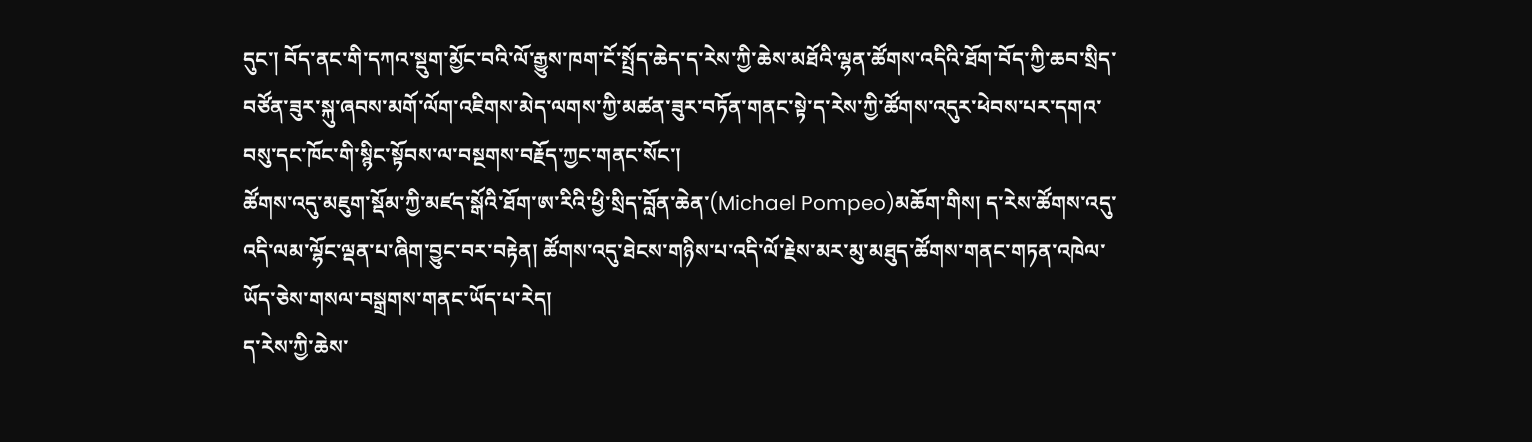དུང་། བོད་ནང་གི་དཀའ་སྡུག་མྱོང་བའི་ལོ་རྒྱུས་ཁག་ངོ་སྤྲོད་ཆེད་ད་རེས་ཀྱི་ཆེས་མཐོའི་ལྷན་ཚོགས་འདིའི་ཐོག་བོད་ཀྱི་ཆབ་སྲིད་བཙོན་ཟུར་སྐུ་ཞབས་མགོ་ལོག་འཇིགས་མེད་ལགས་ཀྱི་མཚན་ཟུར་བཏོན་གནང་སྟེ་ད་རེས་ཀྱི་ཚོགས་འདུར་ཕེབས་པར་དགའ་བསུ་དང་ཁོང་གི་སྙིང་སྟོབས་ལ་བསྔགས་བརྗོད་ཀྱང་གནང་སོང་།
ཚོགས་འདུ་མཇུག་སྡོམ་ཀྱི་མཛད་སྒོའི་ཐོག་ཨ་རིའི་ཕྱི་སྲིད་བློན་ཆེན་(Michael Pompeo)མཆོག་གིས། ད་རེས་ཚོགས་འདུ་འདི་ལམ་ལྷོང་ལྡན་པ་ཞིག་བྱུང་བར་བརྟེན། ཚོགས་འདུ་ཐེངས་གཉིས་པ་འདི་ལོ་རྗེས་མར་མུ་མཐུད་ཚོགས་གནང་གཏན་འཁེལ་ཡོད་ཅེས་གསལ་བསྒྲགས་གནང་ཡོད་པ་རེད།
ད་རེས་ཀྱི་ཆེས་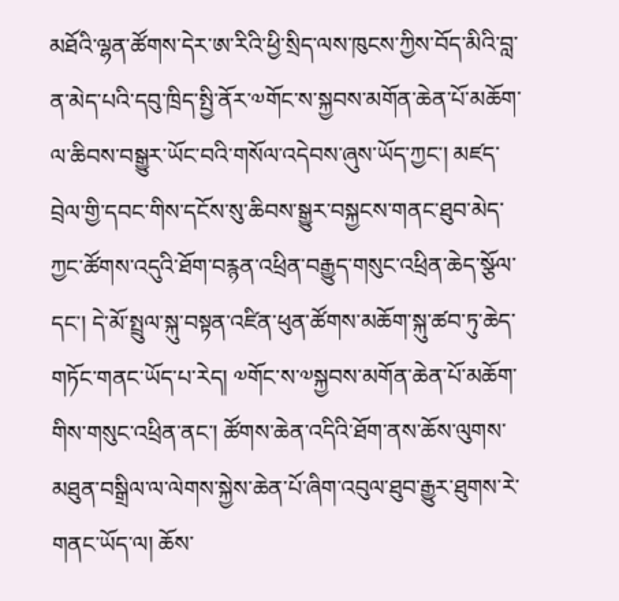མཐོའི་ལྷན་ཚོགས་དེར་ཨ་རིའི་ཕྱི་སྲིད་ལས་ཁུངས་ཀྱིས་བོད་མིའི་བླ་ན་མེད་པའི་དབུ་ཁྲིད་སྤྱི་ནོར་༧གོང་ས་སྐྱབས་མགོན་ཆེན་པོ་མཆོག་ལ་ཆིབས་བསྒྱུར་ཡོང་བའི་གསོལ་འདེབས་ཞུས་ཡོད་ཀྱང་། མཛད་བྲེལ་གྱི་དབང་གིས་དངོས་སུ་ཆིབས་སྒྱུར་བསྐྱངས་གནང་ཐུབ་མེད་ཀྱང་ཚོགས་འདུའི་ཐོག་བརྙན་འཕྲིན་བརྒྱུད་གསུང་འཕྲིན་ཆེད་སྩོལ་དང་། དེ་མོ་སྤྲུལ་སྐུ་བསྟན་འཛིན་ཕུན་ཚོགས་མཆོག་སྐུ་ཚབ་ཏུ་ཆེད་གཏོང་གནང་ཡོད་པ་རེད། ༧གོང་ས་༧སྐྱབས་མགོན་ཆེན་པོ་མཆོག་གིས་གསུང་འཕྲིན་ནང་། ཚོགས་ཆེན་འདིའི་ཐོག་ནས་ཆོས་ལུགས་མཐུན་བསྒྲིལ་ལ་ལེགས་སྐྱེས་ཆེན་པོ་ཞིག་འབུལ་ཐུབ་རྒྱུར་ཐུགས་རེ་གནང་ཡོད་ལ། ཆོས་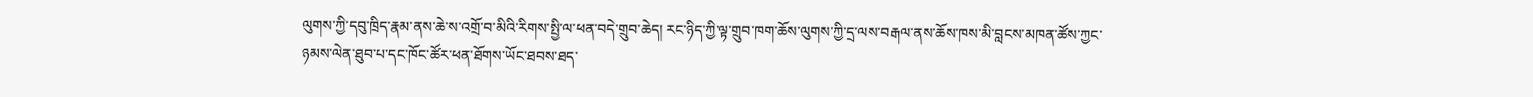ལུགས་ཀྱི་དབུ་ཁྲིད་རྣམ་ནས་ཆེ་ས་འགྲོ་བ་མིའི་རིགས་སྤྱི་ལ་ཕན་བདེ་གྲུབ་ཆེད། རང་ཉིད་ཀྱི་ལྟ་གྲུབ་ཁག་ཆོས་ལུགས་ཀྱི་དྲ་ལས་བརྒལ་ནས་ཆོས་ཁས་མི་བླངས་མཁན་ཚོས་ཀྱང་ཉམས་ལེན་ཐུབ་པ་དང་ཁོང་ཚོར་ཕན་ཐོགས་ཡོང་ཐབས་ཐད་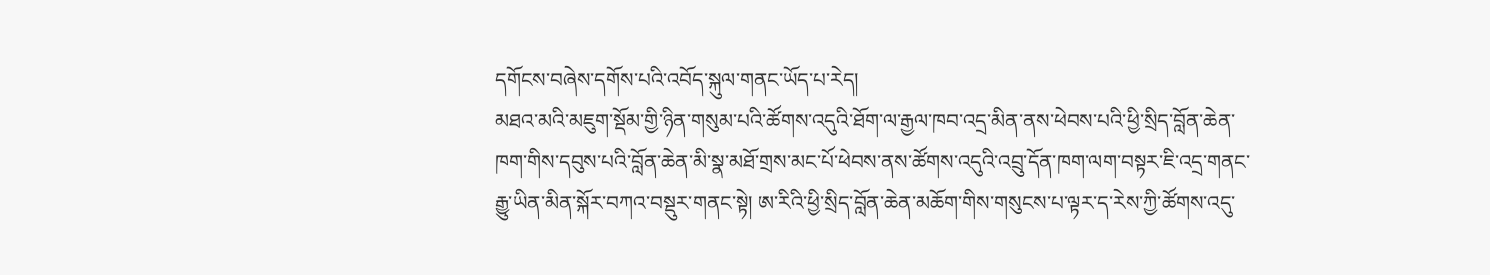དགོངས་བཞེས་དགོས་པའི་འབོད་སྐུལ་གནང་ཡོད་པ་རེད།
མཐའ་མའི་མཇུག་སྡོམ་གྱི་ཉིན་གསུམ་པའི་ཚོགས་འདུའི་ཐོག་ལ་རྒྱལ་ཁབ་འདྲ་མིན་ནས་ཕེབས་པའི་ཕྱི་སྲིད་བློན་ཆེན་ཁག་གིས་དབུས་པའི་བློན་ཆེན་མི་སྣ་མཐོ་གྲས་མང་པོ་ཕེབས་ནས་ཚོགས་འདུའི་འབྲུ་དོན་ཁག་ལག་བསྟར་ཇི་འདྲ་གནང་རྒྱུ་ཡིན་མིན་སྐོར་བཀའ་བསྡུར་གནང་སྟེ། ཨ་རིའི་ཕྱི་སྲིད་བློན་ཆེན་མཆོག་གིས་གསུངས་པ་ལྟར་ད་རེས་ཀྱི་ཚོགས་འདུ་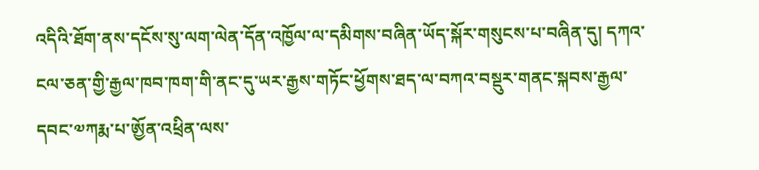འདིའི་ཐོག་ནས་དངོས་སུ་ལག་ལེན་དོན་འཁྱོལ་ལ་དམིགས་བཞིན་ཡོད་སྐོར་གསུངས་པ་བཞིན་དུ། དཀའ་ངལ་ཅན་གྱི་རྒྱལ་ཁབ་ཁག་གི་ནང་དུ་ཡར་རྒྱས་གཏོང་ཕྱོགས་ཐད་ལ་བཀའ་བསྡུར་གནང་སྐབས་རྒྱལ་དབང་༧ཀརྨ་པ་ཨྱོན་འཕྲིན་ལས་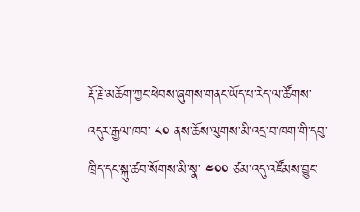རྡོ་རྗེ་མཆོག་ཀྱང་ཕེབས་ཞུགས་གནང་ཡོད་པ་རེད་ལ་ཚོགས་འདུར་རྒྱལ་ཁབ་ ༨༠ ནས་ཆོས་ལུགས་མི་འདྲ་བ་ཁག་གི་དབུ་ཁྲིད་དང་སྐུ་ཚབ་སོགས་མི་སྣ་ ༤༠༠ ཙམ་འདུ་འཛོམས་བྱུང་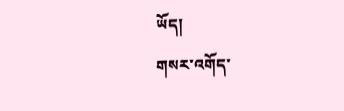ཡོད།
གསར་འགོད་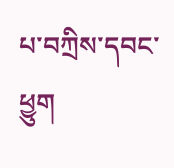པ་བཀྲིས་དབང་ཕྱུག